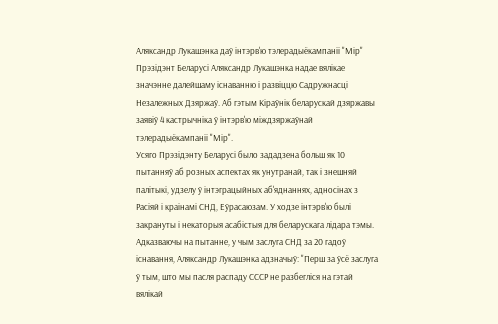Аляксандр Лукашэнка даў інтэрв'ю тэлерадыёкампаніі "Мір"
Прэзідэнт Беларусі Аляксандр Лукашэнка надае вялікае значэнне далейшаму існаванню і развіццю Садружнасці Незалежных Дзяржаў. Аб гэтым Кіраўнік беларускай дзяржавы заявіў 4 кастрычніка ў інтэрв'ю міждзяржаўнай тэлерадыёкампаніі "Мір".
Усяго Прэзідэнту Беларусі было зададзена больш як 10 пытанняў аб розных аспектах як унутранай, так і знешняй палітыкі, удзелу ў інтэграцыйных аб'яднаннях, адносінах з Расіяй і краінамі СНД, Еўрасаюзам. У ходзе інтэрв'ю былі закрануты і некаторыя асабістыя для беларускага лідара тэмы.
Адказваючы на пытанне, у чым заслуга СНД за 20 гадоў існавання, Аляксандр Лукашэнка адзначыў: "Перш за ўсё заслуга ў тым, што мы пасля распаду СССР не разбегліся на гэтай вялікай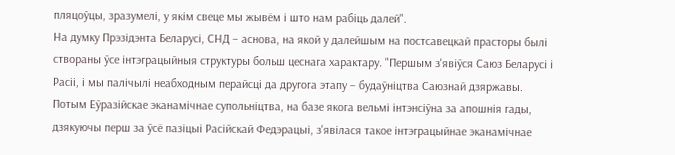пляцоўцы, зразумелі, у якім свеце мы жывём і што нам рабіць далей".
На думку Прэзідэнта Беларусі, СНД – аснова, на якой у далейшым на постсавецкай прасторы былі створаны ўсе інтэграцыйныя структуры больш цеснага характару. "Першым з'явіўся Саюз Беларусі і Расіі, і мы палічылі неабходным перайсці да другога этапу – будаўніцтва Саюзнай дзяржавы. Потым Еўразійскае эканамічнае супольніцтва, на базе якога вельмі інтэнсіўна за апошнія гады, дзякуючы перш за ўсё пазіцыі Расійскай Федэрацыі, з'явілася такое інтэграцыйнае эканамічнае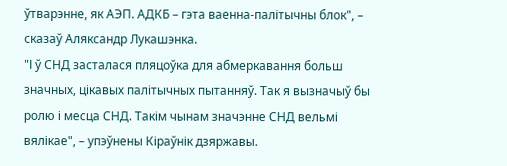ўтварэнне, як АЭП. АДКБ – гэта ваенна-палітычны блок", – сказаў Аляксандр Лукашэнка.
"І ў СНД засталася пляцоўка для абмеркавання больш значных, цікавых палітычных пытанняў. Так я вызначыў бы ролю і месца СНД. Такім чынам значэнне СНД вельмі вялікае", – упэўнены Кіраўнік дзяржавы.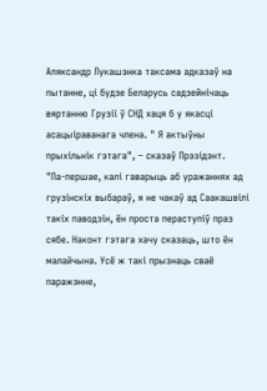Аляксандр Лукашэнка таксама адказаў на пытанне, ці будзе Беларусь садзейнічаць вяртанню Грузіі ў СНД хаця б у якасці асацыіраванага члена. " Я актыўны прыхільнік гэтага", – сказаў Прэзідэнт.
"Па-першае, калі гаварыць аб уражаннях ад грузінскіх выбараў, я не чакаў ад Саакашвілі такіх паводзін, ён проста пераступіў праз сябе. Наконт гэтага хачу сказаць, што ён малайчына. Усё ж такі прызнаць сваё паражэнне,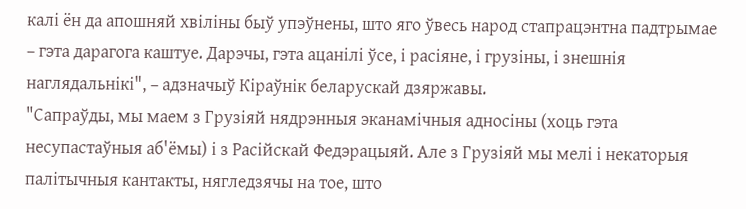калі ён да апошняй хвіліны быў упэўнены, што яго ўвесь народ стапрацэнтна падтрымае – гэта дарагога каштуе. Дарэчы, гэта ацанілі ўсе, і расіяне, і грузіны, і знешнія наглядальнікі", – адзначыў Кіраўнік беларускай дзяржавы.
"Сапраўды, мы маем з Грузіяй нядрэнныя эканамічныя адносіны (хоць гэта несупастаўныя аб'ёмы) і з Расійскай Федэрацыяй. Але з Грузіяй мы мелі і некаторыя палітычныя кантакты, нягледзячы на тое, што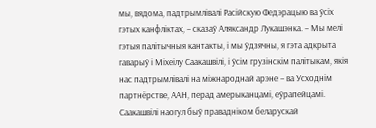мы, вядома, падтрымлівалі Расійскую Федэрацыю ва ўсіх гэтых канфліктах, – сказаў Аляксандр Лукашэнка. – Мы мелі гэтыя палітычныя кантакты, і мы ўдзячны, я гэта адкрыта гаварыў і Міхеілу Саакашвілі, і ўсім грузінскім палітыкам, якія нас падтрымлівалі на міжнароднай арэне – ва Усходнім партнёрстве, ААН, перад амерыканцамі, еўрапейцамі. Саакашвілі наогул быў правадніком беларускай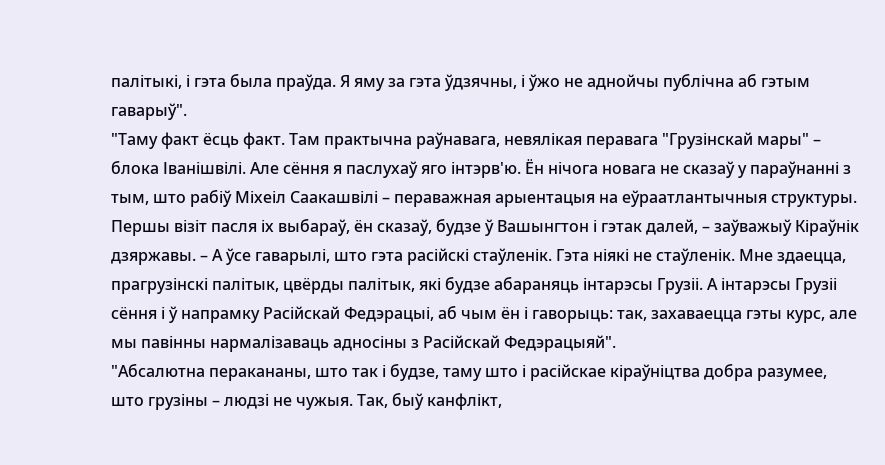палітыкі, і гэта была праўда. Я яму за гэта ўдзячны, і ўжо не аднойчы публічна аб гэтым гаварыў".
"Таму факт ёсць факт. Там практычна раўнавага, невялікая перавага "Грузінскай мары" – блока Іванішвілі. Але сёння я паслухаў яго інтэрв'ю. Ён нічога новага не сказаў у параўнанні з тым, што рабіў Міхеіл Саакашвілі – пераважная арыентацыя на еўраатлантычныя структуры. Першы візіт пасля іх выбараў, ён сказаў, будзе ў Вашынгтон і гэтак далей, – заўважыў Кіраўнік дзяржавы. – А ўсе гаварылі, што гэта расійскі стаўленік. Гэта ніякі не стаўленік. Мне здаецца, прагрузінскі палітык, цвёрды палітык, які будзе абараняць інтарэсы Грузіі. А інтарэсы Грузіі сёння і ў напрамку Расійскай Федэрацыі, аб чым ён і гаворыць: так, захаваецца гэты курс, але мы павінны нармалізаваць адносіны з Расійскай Федэрацыяй".
"Абсалютна перакананы, што так і будзе, таму што і расійскае кіраўніцтва добра разумее, што грузіны – людзі не чужыя. Так, быў канфлікт,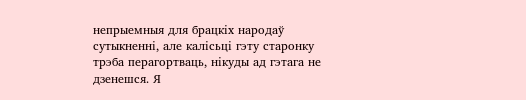непрыемныя для брацкіх народаў сутыкненні, але калісьці гэту старонку трэба перагортваць, нікуды ад гэтага не дзенешся. Я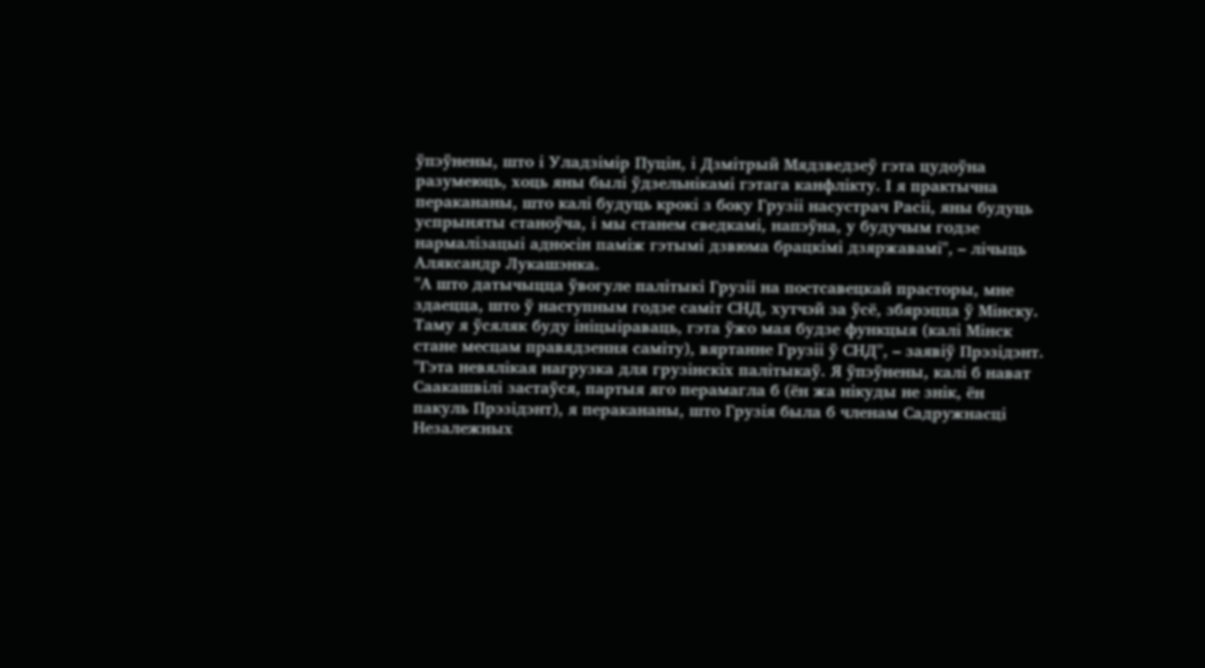ўпэўнены, што і Уладзімір Пуцін, і Дзмітрый Мядзведзеў гэта цудоўна разумеюць, хоць яны былі ўдзельнікамі гэтага канфлікту. І я практычна перакананы, што калі будуць крокі з боку Грузіі насустрач Расіі, яны будуць успрыняты станоўча, і мы станем сведкамі, напэўна, у будучым годзе нармалізацыі адносін паміж гэтымі дзвюма брацкімі дзяржавамі", – лічыць Аляксандр Лукашэнка.
"А што датычыцца ўвогуле палітыкі Грузіі на постсавецкай прасторы, мне здаецца, што ў наступным годзе саміт СНД, хутчэй за ўсё, збярэцца ў Мінску. Таму я ўсяляк буду ініцыіраваць, гэта ўжо мая будзе функцыя (калі Мінск стане месцам правядзення саміту), вяртанне Грузіі ў СНД", – заявіў Прэзідэнт.
"Гэта невялікая нагрузка для грузінскіх палітыкаў. Я ўпэўнены, калі б нават Саакашвілі застаўся, партыя яго перамагла б (ён жа нікуды не знік, ён пакуль Прэзідэнт), я перакананы, што Грузія была б членам Садружнасці Незалежных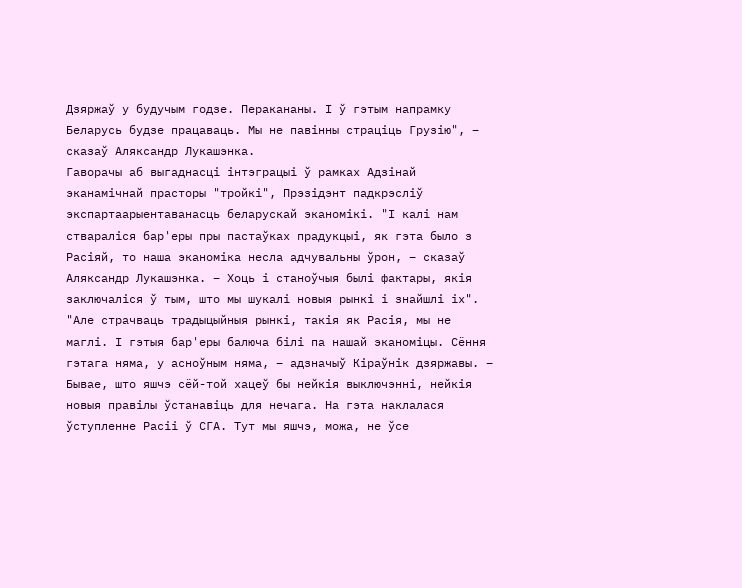Дзяржаў у будучым годзе. Перакананы. І ў гэтым напрамку Беларусь будзе працаваць. Мы не павінны страціць Грузію", – сказаў Аляксандр Лукашэнка.
Гаворачы аб выгаднасці інтэграцыі ў рамках Адзінай эканамічнай прасторы "тройкі", Прэзідэнт падкрэсліў экспартаарыентаванасць беларускай эканомікі. "І калі нам ствараліся бар'еры пры пастаўках прадукцыі, як гэта было з Расіяй, то наша эканоміка несла адчувальны ўрон, – сказаў Аляксандр Лукашэнка. – Хоць і станоўчыя былі фактары, якія заключаліся ў тым, што мы шукалі новыя рынкі і знайшлі іх".
"Але страчваць традыцыйныя рынкі, такія як Расія, мы не маглі. І гэтыя бар'еры балюча білі па нашай эканоміцы. Сёння гэтага няма, у асноўным няма, – адзначыў Кіраўнік дзяржавы. – Бывае, што яшчэ сёй-той хацеў бы нейкія выключэнні, нейкія новыя правілы ўстанавіць для нечага. На гэта наклалася ўступленне Расіі ў СГА. Тут мы яшчэ, можа, не ўсе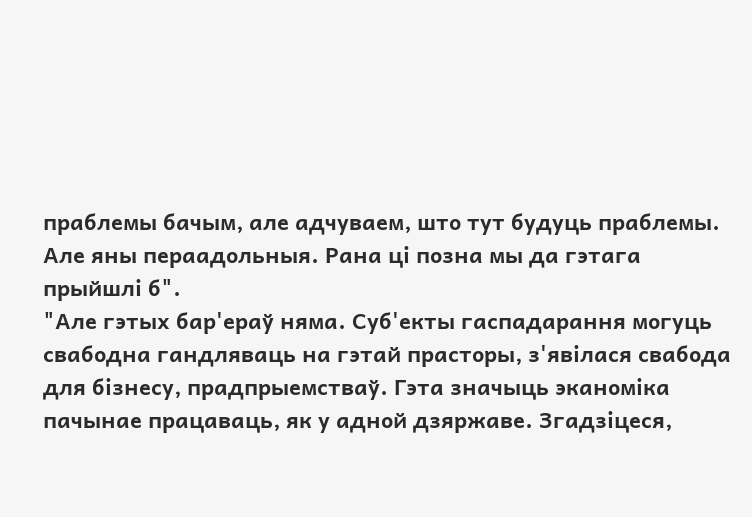праблемы бачым, але адчуваем, што тут будуць праблемы. Але яны пераадольныя. Рана ці позна мы да гэтага прыйшлі б".
"Але гэтых бар'ераў няма. Суб'екты гаспадарання могуць свабодна гандляваць на гэтай прасторы, з'явілася свабода для бізнесу, прадпрыемстваў. Гэта значыць эканоміка пачынае працаваць, як у адной дзяржаве. Згадзіцеся,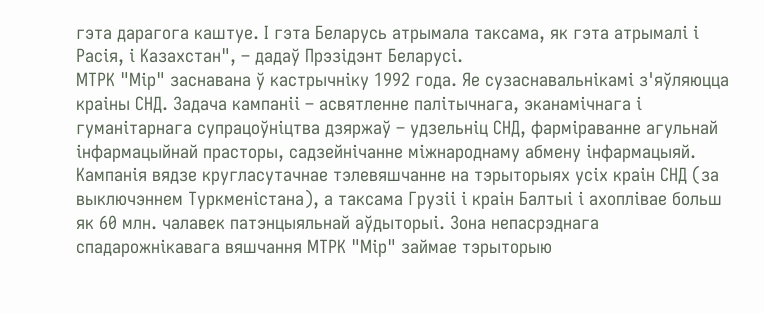гэта дарагога каштуе. І гэта Беларусь атрымала таксама, як гэта атрымалі і Расія, і Казахстан", – дадаў Прэзідэнт Беларусі.
МТРК "Мір" заснавана ў кастрычніку 1992 года. Яе сузаснавальнікамі з'яўляюцца краіны СНД. Задача кампаніі – асвятленне палітычнага, эканамічнага і гуманітарнага супрацоўніцтва дзяржаў – удзельніц СНД, фарміраванне агульнай інфармацыйнай прасторы, садзейнічанне міжнароднаму абмену інфармацыяй.
Кампанія вядзе кругласутачнае тэлевяшчанне на тэрыторыях усіх краін СНД (за выключэннем Туркменістана), а таксама Грузіі і краін Балтыі і ахоплівае больш як 60 млн. чалавек патэнцыяльнай аўдыторыі. Зона непасрэднага спадарожнікавага вяшчання МТРК "Мір" займае тэрыторыю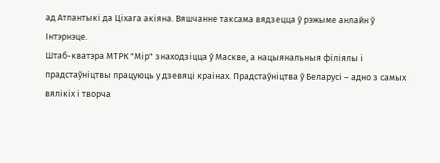ад Атлантыкі да Ціхага акіяна. Вяшчанне таксама вядзецца ў рэжыме анлайн ў Інтэрнэце.
Штаб-кватэра МТРК "Мір" знаходзіцца ў Маскве, а нацыянальныя філіялы і прадстаўніцтвы працуюць у дзевяці краінах. Прадстаўніцтва ў Беларусі – адно з самых вялікіх і творча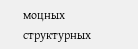моцных структурных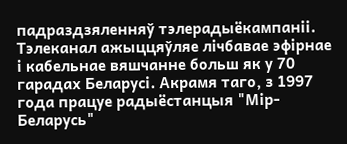падраздзяленняў тэлерадыёкампаніі. Тэлеканал ажыццяўляе лічбавае эфірнае і кабельнае вяшчанне больш як у 70 гарадах Беларусі. Акрамя таго, з 1997 года працуе радыёстанцыя "Мір-Беларусь"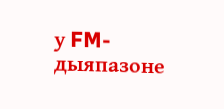у FM-дыяпазоне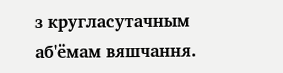з кругласутачным аб'ёмам вяшчання.